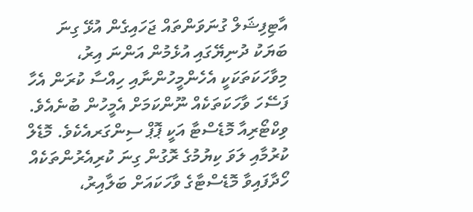އާޓިފިޝަލް ގުނަވަންތައް ޖަހައިގެން އުޅޭ ގިނަ ބަޔަކު ދުނިޔޭގައި އުޅެމުން އަންނަ އިރު، މިވާހަކަތަކަކީ އެހެންމީހުންނާއި ހިއްސާ ކުރަން އެހާ ފަސޭހަ ވާހަކަތަކެއް ނޫންކަމަށް އެމީހުން ބުނެއެވެ. ވިކްޓޯރިއާ މޮޑެސްޓާ އަކީ ޕޮޕް ސިންގަރއެކެވެ. މޮޑެލް ކުރުމާއި ލަވަ ކިޔުމުގެ ރޮގުން ގިނަ ކުރިއެރުންތަކެއް ހޯދާފައިވާ މޮޑެސްޓާގެ ވާހަކައަށް ބަލާއިރު،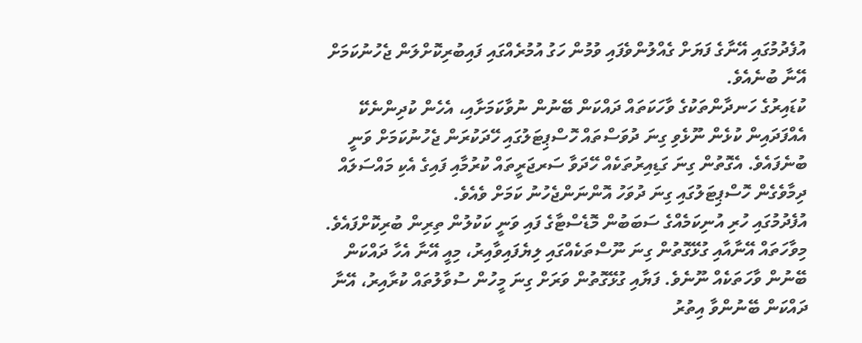އުފެދުމުގައި އޭނާގެ ފަޔަށް ގެއްލުންވެފައި ވުމުން ހަގު އުމުރެއްގައި ފައިބުރިކޮށްލަން ޖެހުނުކަމަށް އޭނާ ބުނެއެވެ.
ކުޑައިރުގެ ހަނދާންތަކުގެ ވާހަކަތައް ދައްކަން ބޭނުން ނުވާކަމަށާއި، އެހެން ކުދިންނެކޭ އެއްފަދައިން ކުޅެން ނޫޅެވި ގިނަ ދުވަސްތައް ހޮސްޕިޓަލުގައި ހޭދަކުރަން ޖެހުނުކަމަށް ވަނީ ބުނެފައެވެ. އެގޮތުން ގިނަ ގަޑިއިރުތަކެއް ހޭދަވާ ސަރޖަރީތައް ކުރުމާއި ފައިގެ އެކި މައްސަލައް ދިމާވެގެން ހޮސްޕިޓަލުގައި ގިނަ ދުވަހު އޮންނަންޖެހުނު ކަމަށް ވެއެވެ.
އުފެދުމުގައި ހުރި އުނިކަމެއްގެ ސަބަބުން މޮޑެސްޓާގެ ފައި ވަނީ ކަކުލުން ތިރިން ބުރިކޮށްފައެވެ. މިވާހަތައް އޭނާއާއި ގުޅޭގޮތުން ގިނަ ނޫސްތަކެއްގައި ލިޔެފައިވާއިރު، މިއީ އޭނާ އެހާ ދައްކަން ބޭނުން ވާހަތަކެއް ނޫނެވެ. ފަޔާއި ގުޅޭގޮތުން ވަރަށް ގިނަ މީހުން ސުވާލުތައް ކުރާއިރު، އޭނާ ދައްކަން ބޭނުންވާ އިތުރު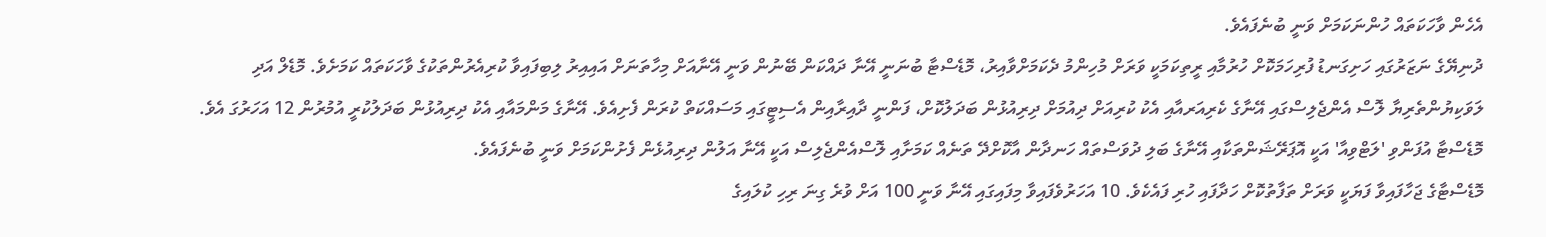އެހެން ވާހަކަތައް ހުންނަކަމަށް ވަނީ ބުނެފައެވެ.
ދުނިޔޭގެ ނަޒަރުގައި ހަށިގަނޑު ފުރިހަމަކޮށް ހުރުމާއި ރީތިކަމަކީ ވަރަށް މުހިންމު ދެކަމަށްވާއިރު، މޮޑެސްޓާ ބުނަނީ އޭނާ ދައްކަން ބޭނުން ވަނީ އޭނާއަށް މިހާތަނަށް އައިއިރު ލިބިފައިވާ ކުރިއެރުންތަކުގެ ވާހަކަތައް ކަމަށެވެ. މޮޑެލް އަދި ލަވަކިޔުންތެރިޔާ ލޮސް އެންޖެލިސްގައި އޭނާގެ ކެރިއަރއާއި އެކު ކުރިއަށް ދިއުމަށް ދިރިއުޅުން ބަދަލުކޮށް، ފަންނީ ދާއިރާއިން އެސިޓީގައި މަސައްކަތް ކުރަން ފެށިއެވެ. އޭނާގެ މަންމައާއި އެކު ދިރިއުޅުން ބަދަލުކުރީ އުމުރުން 12 އަހަރުގަ އެވެ. މޮޑެސްޓާ އުފަންވި 'ލަޓްވިއާ' އަކީ އޮޕަރޭޝަންތަކާއި އޭނާގެ ބަލި ދުވަސްތައް ހަނދާން އާކޮށްދޭ ތަނެއް ކަމަށާއި ލޮސްއެންޖެލިސް އަކީ އޭނާ އަލުން ދިރިއުޅެން ފެށުންކަމަށް ވަނީ ބުނެފައެވެ.
މޮޑެސްޓާގެ ޖަހާފައިވާ ފަޔަކީ ވަރަށް ތަފާތުކޮށް ހަދާފައި ހުރި ފައެކެވެ. 10 އަހަރުވެފައިވާ މިފައިގައި އޭނާ ވަނީ 100 އަށް ވުރެ ގިނަ ރިހި ކުލައިގެ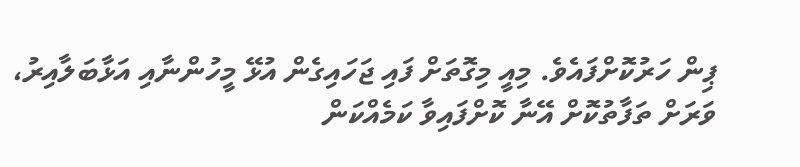ޕިން ހަރުކޮށްފައެވެ. މިއީ މިގޮތަށް ފައި ޖަހައިގެން އުޅޭ މީހުންނާއި އަޅާބަލާއިރު، ވަރަށް ތަފާތުކޮށް އޭނާ ކޮށްފައިވާ ކަމެއްކަން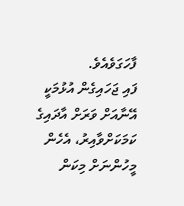ފާހަގަވެއެވެ.
ފައި ޖަހައިގެން އުޅުމަކީ އޭނާއަށް ވަރަށް އާދައިގެ ކަމަކަށްވާއިރު، އެހެން މީހުންނަށް މިކަން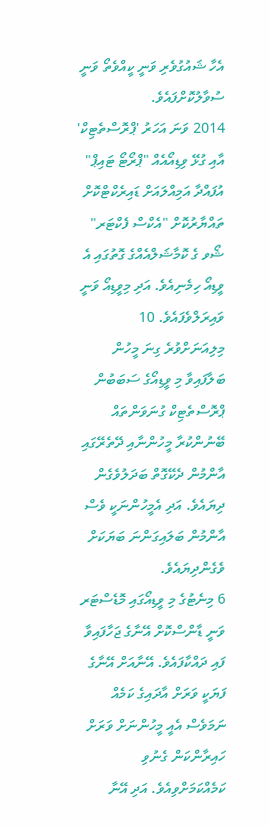އެހާ ޝައުގުވެރި ވަނީ ކީއްވެތޯ ވަނީ ސުވާލުކޮށްފައެވެ.
2014 ވަނަ އަހަރު 'ޕްރޮސްތެޓިކް' އާއި ގުޅޭ ވިޑިއޯއެއް "ޕްރޯޓޯ ޓައިޕް" އުފައްދާ އަމިއްލައަށް ޑައިރެކްޓްކޮށް ތައްޔާރުކޮށް "އެކްސް ފެކްޓަރ" ޝޯވ ގެ ކޮމާޝަލްއެއްގެ ގޮތުގައި އެ ވީޑިއޯ ހިމެނިއެވެ. އަދި މިވީޑިއޯ ވަނީ ވައިރަލްވެފައެވެ. 10 މިލިއަނަށްވުރެ ގިނަ މީހުން ބަލާފައިވާ މި ވީޑިއޯގެ ސަބަބުން ޕްރޮސްތެޓިކް ގުނަވަންތައް ބޭނުންކުރާ މީހުންނާއި ދޭތެރޭގައި އާންމުން ދެކޭގޮތް ބަދަލުވެގެން ދިޔައެވެ. އަދި އެމީހުންނަކީ ވެސް އާންމުން ބަލައިގަންނަ ބަޔަކަށް ވެގެންދިޔައެވެ.
6 މިނެޓުގެ މި ވީޑިއޯގައި މޮޑެސްޓަރ ވަނީ ޑާންސްކޮށް އޭނާގެ ޖަހާފައިވާ ފައި ދައްކާފައެވެ. އޭނާއަށް އޭނާގެ ފަޔަކީ ވަރަށް އާދައިގެ ކަމެއް ނަމަވެސް އެއީ މީހުންނަށް ވަރަށް ހައިރާންކަން ގެނުވި ކަމެއްކަމަށްވިއެވެ. އަދި އޭނާ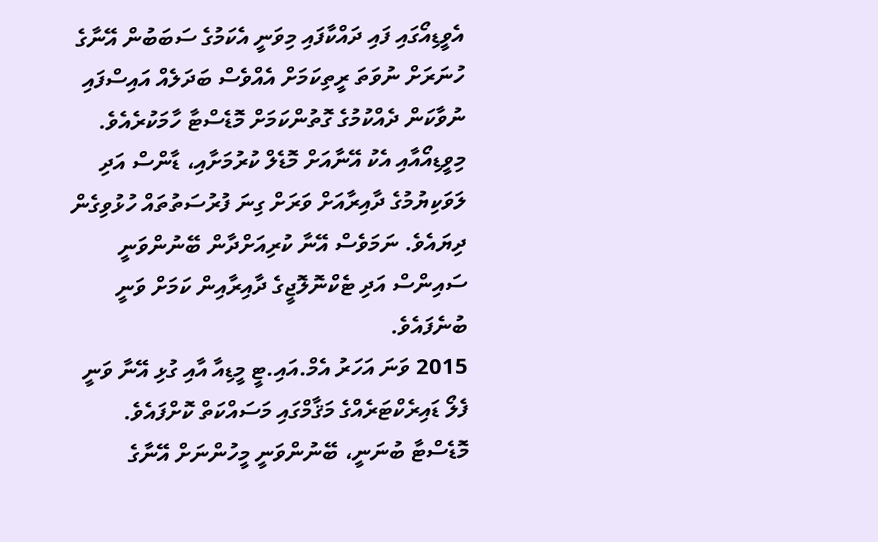އެވީޑިއޯގައި ފައި ދައްކާފައި މިވަނީ އެކަމުގެ ސަބަބުން އޭނާގެ ހުނަރަށް ނުވަތަ ރީތިކަމަށް އެއްވެސް ބަދަލެއް އައިސްފައި ނުވާކަން ދެއްކުމުގެ ގޮތުންކަމަށް މޮޑެސްޓާ ހާމަކުރެއެވެ.
މިވީޑިއޯއާއި އެކު އޭނާއަށް މޮޑެލް ކުރުމަށާއި، ޑާންސް އަދި ލަވަކިޔުމުގެ ދާއިރާއަށް ވަރަށް ގިނަ ފުރުސަތުތައް ހުޅުވިގެން ދިޔައެވެ. ނަމަވެސް އޭނާ ކުރިއަށްދާން ބޭނުންވަނީ ސައިންސް އަދި ޓެކްނޮލޮޖީގެ ދާއިރާއިން ކަމަށް ވަނީ ބުނެފައެވެ.
2015 ވަނަ އަހަރު އެމް.އައި.ޓީ މީޑިއާ އާއި ގުޅި އޭނާ ވަނީ ފެލޯ ޑައިރެކްޓަރެއްގެ މަޤާމްގައި މަސައްކަތް ކޮށްފައެވެ. މޮޑެސްޓާ ބުނަނީ، ބޭނުންވަނީ މީހުންނަށް އޭނާގެ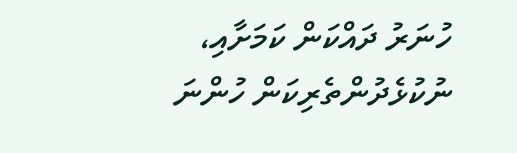ހުނަރު ދައްކަން ކަމަށާއި، ނުކުޅެދުންތެރިކަން ހުންނަ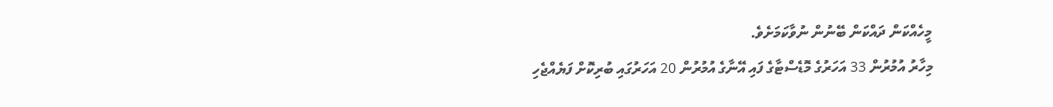މީހެއްކަން ދައްކަން ބޭނުން ނުވާކަމަށެވެ.
މިހާރު އުމުރުން 33 އަހަރުގެ މޮޑެސްޓާގެ ފައި އޭނާގެ އުމުރުން 20 އަހަރުގައި ބުރިކޮށް ފަޔެއްޖެހި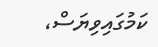ކަމުގައިވިޔަސް،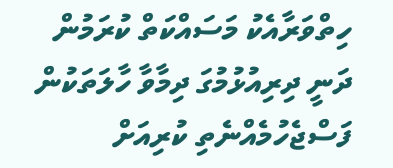ހިތްވަރާއެކު މަސައްކަތް ކުރަމުން ދަނީ ދިރިއުޅުމުގަ ދިމާވާ ހާލަތަކުން ފަސްޖެހުމެއްނެތި ކުރިއަށް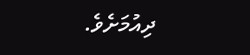ދިއުމަށެވެ.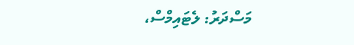މަސްދަރު: ލެޓައިމްސް،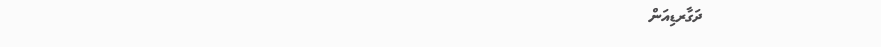ދަގާރޑިއަން